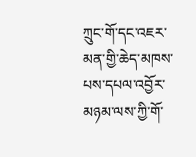ཀྲུང་གོ་དང་འཇར་མན་གྱི་ཆེད་མཁས་པས་དཔལ་འབྱོར་མཉམ་ལས་ཀྱི་གོ་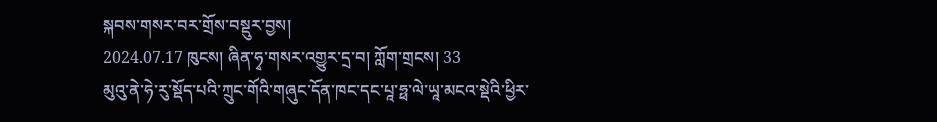སྐབས་གསར་བར་གྲོས་བསྡུར་བྱས།
2024.07.17 ཁུངས། ཞིན་ཧྭ་གསར་འགྱུར་དྲ་བ། ཀློག་གྲངས། 33
མུའུ་ནེ་ཧེ་རུ་སྡོད་པའི་ཀྲུང་གོའི་གཞུང་དོན་ཁང་དང་པཱ་ཧྥ་ལེ་ཡཱ་མངའ་སྡེའི་ཕྱིར་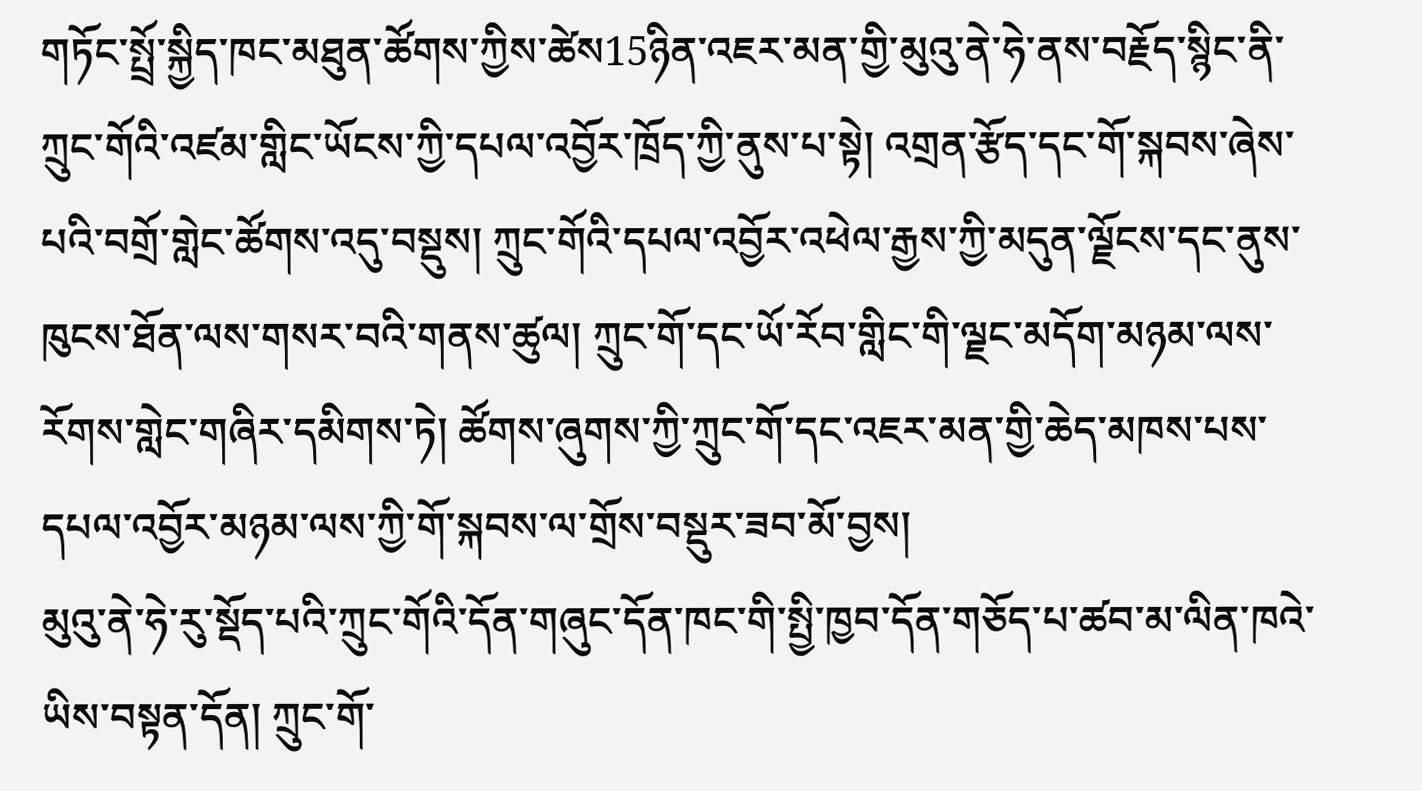གཏོང་སྤྲོ་སྐྱིད་ཁང་མཐུན་ཚོགས་ཀྱིས་ཚེས15ཉིན་འཇར་མན་གྱི་མུའུ་ནེ་ཧེ་ནས་བརྗོད་སྙིང་ནི་ཀྲུང་གོའི་འཛམ་གླིང་ཡོངས་ཀྱི་དཔལ་འབྱོར་ཁྲོད་ཀྱི་ནུས་པ་སྟེ། འགྲན་རྩོད་དང་གོ་སྐབས་ཞེས་པའི་བགྲོ་གླེང་ཚོགས་འདུ་བསྡུས། ཀྲུང་གོའི་དཔལ་འབྱོར་འཕེལ་རྒྱས་ཀྱི་མདུན་ལྗོངས་དང་ནུས་ཁུངས་ཐོན་ལས་གསར་བའི་གནས་ཚུལ། ཀྲུང་གོ་དང་ཡོ་རོབ་གླིང་གི་ལྗང་མདོག་མཉམ་ལས་རོགས་གླེང་གཞིར་དམིགས་ཏེ། ཚོགས་ཞུགས་ཀྱི་ཀྲུང་གོ་དང་འཇར་མན་གྱི་ཆེད་མཁས་པས་དཔལ་འབྱོར་མཉམ་ལས་ཀྱི་གོ་སྐབས་ལ་གྲོས་བསྡུར་ཟབ་མོ་བྱས།
མུའུ་ནེ་ཧེ་རུ་སྡོད་པའི་ཀྲུང་གོའི་དོན་གཞུང་དོན་ཁང་གི་སྤྱི་ཁྱབ་དོན་གཅོད་པ་ཚབ་མ་ལིན་ཁའེ་ཡིས་བསྟན་དོན། ཀྲུང་གོ་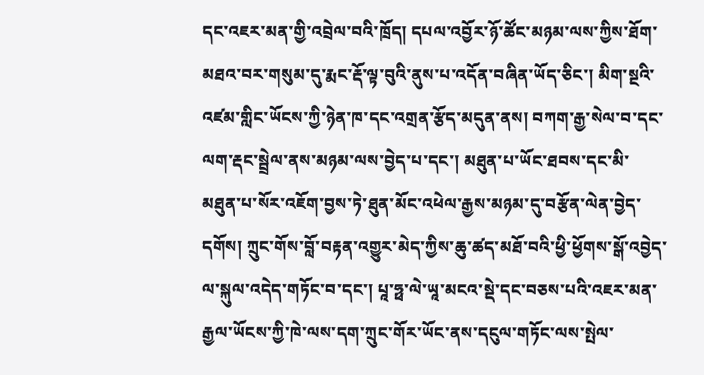དང་འཇར་མན་གྱི་འབྲེལ་བའི་ཁྲོད། དཔལ་འབྱོར་ཉོ་ཚོང་མཉམ་ལས་ཀྱིས་ཐོག་མཐའ་བར་གསུམ་དུ་རྨང་རྡོ་ལྟ་བུའི་ནུས་པ་འདོན་བཞིན་ཡོད་ཅིང་། མིག་སྔའི་འཛམ་གླིང་ཡོངས་ཀྱི་ཉེན་ཁ་དང་འགྲན་རྩོད་མདུན་ནས། བཀག་རྒྱ་སེལ་བ་དང་ལག་རྡང་སྦྲེལ་ནས་མཉམ་ལས་བྱེད་པ་དང་། མཐུན་པ་ཡོང་ཐབས་དང་མི་མཐུན་པ་སོར་འཇོག་བྱས་ཏེ་ཐུན་མོང་འཕེལ་རྒྱས་མཉམ་དུ་བརྩོན་ལེན་བྱེད་དགོས། ཀྲུང་གོས་བློ་བརྟན་འགྱུར་མེད་ཀྱིས་ཆུ་ཚད་མཐོ་བའི་ཕྱི་ཕྱོགས་སྒོ་འབྱེད་ལ་སྐུལ་འདེད་གཏོང་བ་དང་། པཱ་ཧྥ་ལེ་ཡཱ་མངའ་སྡེ་དང་བཅས་པའི་འཇར་མན་རྒྱལ་ཡོངས་ཀྱི་ཁེ་ལས་དག་ཀྲུང་གོར་ཡོང་ནས་དངུལ་གཏོང་ལས་སྤེལ་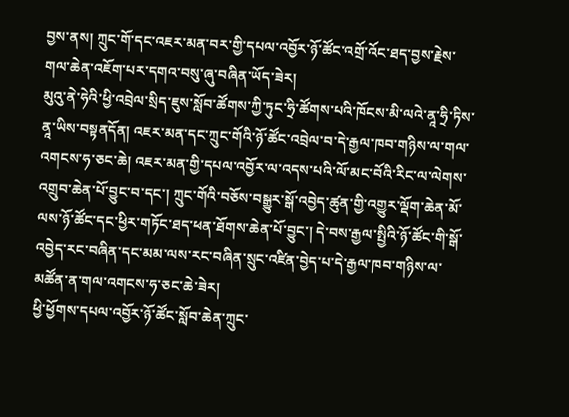བྱས་ནས། ཀྲུང་གོ་དང་འཇར་མན་བར་གྱི་དཔལ་འབྱོར་ཉོ་ཚོང་འགྲོ་འོང་ཐད་བྱས་རྗེས་གལ་ཆེན་འཇོག་པར་དགའ་བསུ་ཞུ་བཞིན་ཡོད་ཟེར།
མུའུ་ནེ་ཧེའི་ཕྱི་འབྲེལ་སྲིད་ཇུས་སློབ་ཚོགས་ཀྱི་ཏུང་ཧྲི་ཚོགས་པའི་ཁོངས་མི་ལའེ་ནཱ་ཧྲི་ཏིས་ནཱ་ཡིས་བསྟནདོན། འཇར་མན་དང་ཀྲུང་གོའི་ཉོ་ཚོང་འབྲེལ་བ་དེ་རྒྱལ་ཁབ་གཉིས་ལ་གལ་འགངས་ཧ་ཅང་ཆེ། འཇར་མན་གྱི་དཔལ་འབྱོར་ལ་འདས་པའི་ལོ་མང་བོའི་རིང་ལ་ལེགས་འགྲུབ་ཆེན་པོ་བྱུང་བ་དང་། ཀྲུང་གོའི་བཅོས་བསྒྱུར་སྒོ་འབྱེད་ཚུན་གྱི་འགྱུར་ལྡོག་ཆེན་མོ་ལས་ཉོ་ཚོང་དང་ཕྱིར་གཏོང་ཐད་ཕན་ཐོགས་ཆེན་པོ་བྱུང་། དེ་བས་རྒྱལ་སྤྱིའི་ཉོ་ཚོང་གི་སྒོ་འབྱེད་རང་བཞིན་དང་མམ་ལས་རང་བཞིན་སྲུང་འཛིན་བྱེད་པ་དེ་རྒྱལ་ཁབ་གཉིས་ལ་མཚོན་ན་གལ་འགངས་ཧ་ཅང་ཆེ་ཟེར།
ཕྱི་ཕྱོགས་དཔལ་འབྱོར་ཉོ་ཚོང་སློབ་ཆེན་ཀྲུང་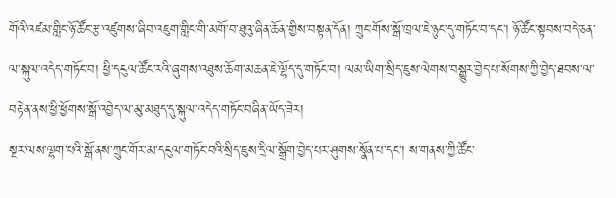གོའི་འཛམ་གླིང་ཉོ་ཚོང་རྩ་འཛུགས་ཞིབ་འཇུག་གླིང་གི་མགོ་བ་ཐུའུ་ཞིན་ཆོན་གྱིས་བསྟན་དོན། ཀྲུང་གོས་སྒོ་ཁྲལ་ཇེ་ཉུང་དུ་གཏོང་བ་དང་། ཉོ་ཚོང་སྟབས་བདེ་ཅན་ལ་སྐུལ་འདེད་གཏོང་བ། ཕྱི་དངུལ་ཚོང་རའི་ཞུགས་འཐུས་ཆོག་མཆན་ཇེ་ལྷོད་དུ་གཏོང་བ། ལམ་ཡིག་སྲིད་ཇུས་ལེགས་བསྒྱུར་བྱེད་པ་སོགས་ཀྱི་བྱེད་ཐབས་ལ་བརྟེན་ནས་ཕྱི་ཕྱོགས་སྒོ་འབྱེད་ལ་མུ་མཐུད་དུ་སྐུལ་འདེད་གཏོང་བཞིན་ཡོད་ཟེར།
སྔར་ལས་ལྷག་པའི་སྒོ་ནས་ཀྲུང་གོར་མ་དངུལ་གཏོང་བའི་སྲིད་ཇུས་དྲིལ་སྒྲོག་བྱེད་པར་ཤུགས་སྣོན་པ་དང་། ས་གནས་ཀྱི་ཚོང་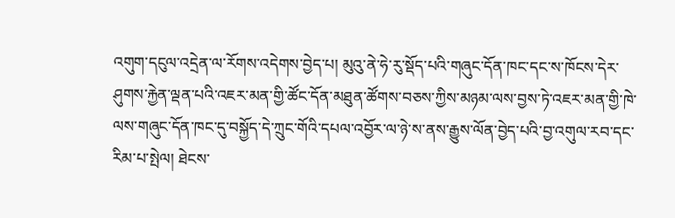འགུག་དངུལ་འདྲེན་ལ་རོགས་འདེགས་བྱེད་པ། མུའུ་ནེ་ཧེ་རུ་སྡོད་པའི་གཞུང་དོན་ཁང་དང་ས་ཁོངས་དེར་ཤུགས་རྐྱེན་ལྡན་པའི་འཇར་མན་གྱི་ཚོང་དོན་མཐུན་ཚོགས་བཅས་ཀྱིས་མཉམ་ལས་བྱས་ཏེ་འཇར་མན་གྱི་ཁེ་ལས་གཞུང་དོན་ཁང་དུ་བསྐྱོད་དེ་ཀྲུང་གོའི་དཔལ་འབྱོར་ལ་ཉེ་ས་ནས་རྒྱུས་ལོན་བྱེད་པའི་བྱ་འགུལ་རབ་དང་རིམ་པ་སྤེལ། ཐེངས་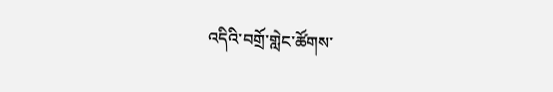འདིའི་བགྲོ་གླེང་ཚོགས་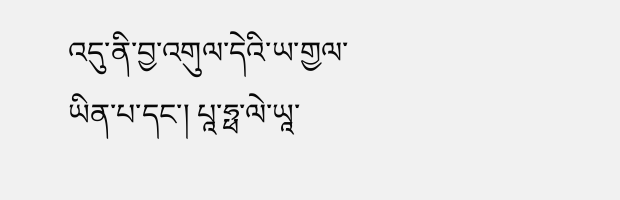འདུ་ནི་བྱ་འགུལ་དེའི་ཡ་གྱལ་ཡིན་པ་དང་། པཱ་ཧྥ་ལེ་ཡཱ་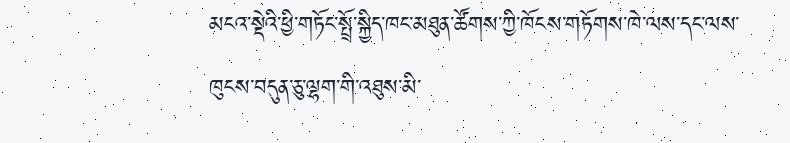མངའ་སྡེའི་ཕྱི་གཏོང་སྤྲོ་སྐྱིད་ཁང་མཐུན་ཚོགས་ཀྱི་ཁོངས་གཏོགས་ཁེ་ལས་དང་ལས་ཁུངས་བདུན་ཅུ་ལྷག་གི་འཐུས་མི་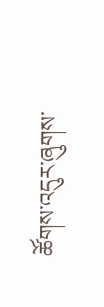ཚོགས་འདུར་ཞུགས་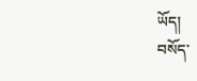ཡོད།
བསོད་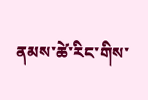ནམས་ཚེ་རིང་གིས་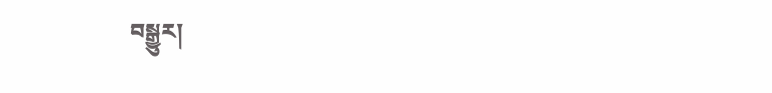བསྒྱུར།